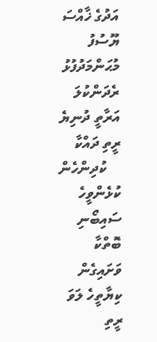އަދުގެ ޚާއްސަ
ޔޫސުފު މުޙަންމަދުފުޅު
ރެދަންކުލަ އަރާތީ ދުނިޔެ ރީތި ދައްކާ
    ކުދިންހެން ކުޅެންވީހެ ސައިބޯނި ބޮތްކާ
ވަށައިގެން ކިޔާތީހެ ލަވަ ރީތި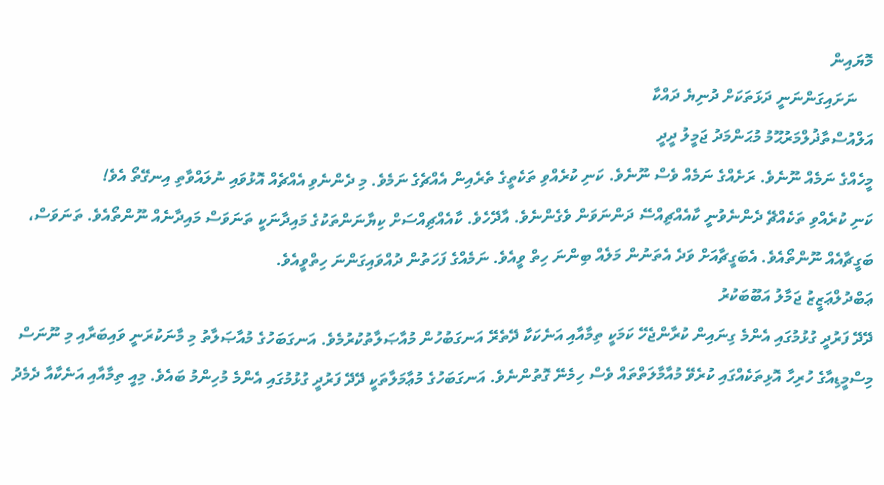މޮޔައިން
    ނަށައިގަންނަނީ ދަޅަތަކަށް ދުނިޔެ ދައްކާ
އަލްއުސްތާޛުލްމަރުޙޫމު މުޙަންމަދު ޖަމީލު ދީދީ
މީހެއްގެ ނަމެއް ނޫނެވެ. ރަށެއްގެ ނަމެއް ވެސް ނޫނެވެ. ކަނި ކުރެއްވި ތަކެތީގެ ތެރެއިން އެއްޗެގެ ނަމެވެ. މި ދެންނެވި އެއްޗެއް އޮޅުވައި ނުލައްވާތި އިނގޭތޯ އެވެ!
ކަނި ކުރެއްވި ތަކެއްޗޭ ދެންނެވުނީ ކާއެއްޗިއްސޭ ދަންނަވަން ވެގެންނެވެ. އާދޭހެވެ. ކާއެއްޗިއްސަށް ކިޔާނަންތަކުގެ މައިދާނަކީ ތަނަވަސް މައިދާނެއް ނޫންތޯއެވެ. ތަނަވަސް، ބަގީޗާއެއް ނޫންތޯއެވެ. އެބަގީޗާއަށް ވަދެ އެތަނުން މަލެއް ބިންނަ ހިތް ވީއެވެ. ނަމެއްގެ ފަހަތުން ދުއްވައިގަންނަ ހިތްވީއެވެ.
ޢަބްދުލްޢަޒީޒު ޖަމާލު އަބޫބަކުރު
ދޭދޭ ފަރުދީ ގުޅުމުގައި އެންމެ ގިނައިން ކުރާންޖެހޭ ކަމަކީ ތިމާއާއި އަނެކަކާ ދޭތެރޭ އަނގަބުހުން މުއާޞަލާތުކުރުމެވެ. އަނގަބަހުގެ މުއާޞަލާތު މި މާނަކުރަނީ ވައިބަރާއި މި ނޫނަސް މިސްމީޑިއާގެ ހުރިހާ އޮޅިތަކެއްގައި ކުރެވޭ މުއާމާލަތްތައް ވެސް ހިމެނޭ ގޮތުންނެވެ. އަނގަބަހުގެ މުޢާމަލާތަކީ ދޭދޭ ފަރުދީ ގުޅުމުގައި އެންމެ މުހިންމު ބައެވެ. މިއީ ތިމާއާއި އަނެކާއާ ދެމެދު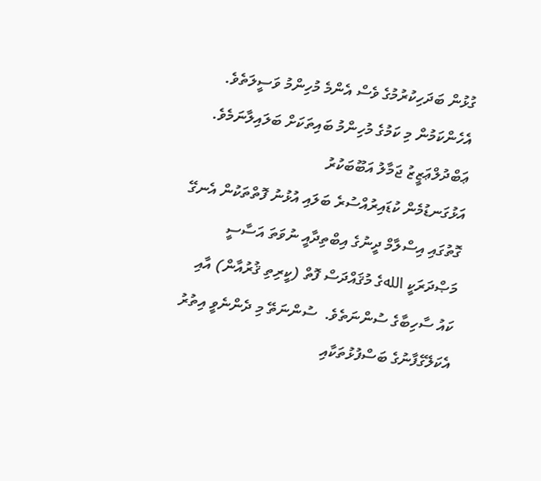ގުޅުން ބަދަހިކުރުމުގެ ވެސް އެންމެ މުހިންމު ވަސީލަތެވެ. އެހެންކަމުން މި ކަމުގެ މުހިންމު ބައިތަކަށް ބަލައިލާނަމެވެ.
ޢަބްދުލްޢަޒީޒު ޖަމާލު އަބޫބަކުރު
އަޅުގަނޑުމެން ކުޑައިރުއްސުރެ ބަލައި އުޅުނު ފޮތްތަކުން އެނގޭ ގޮތުގައި އިސްލާމް ދީނުގެ އިބްތިދާއީ ނުވަތަ އަސާސީ މަޞްދަރަކީ اللهގެ މުޤައްދަސް ފޮތް (ކީރިތި ޤުރުއާން) އާއި ކައު ސާހިބާގެ ސުންނަތެވެ.  ސުންނަތޭ މި ދެންނެވީ އިތުރު އެކަލޭގެފާނުގެ ބަސްފުޅުތަކާއި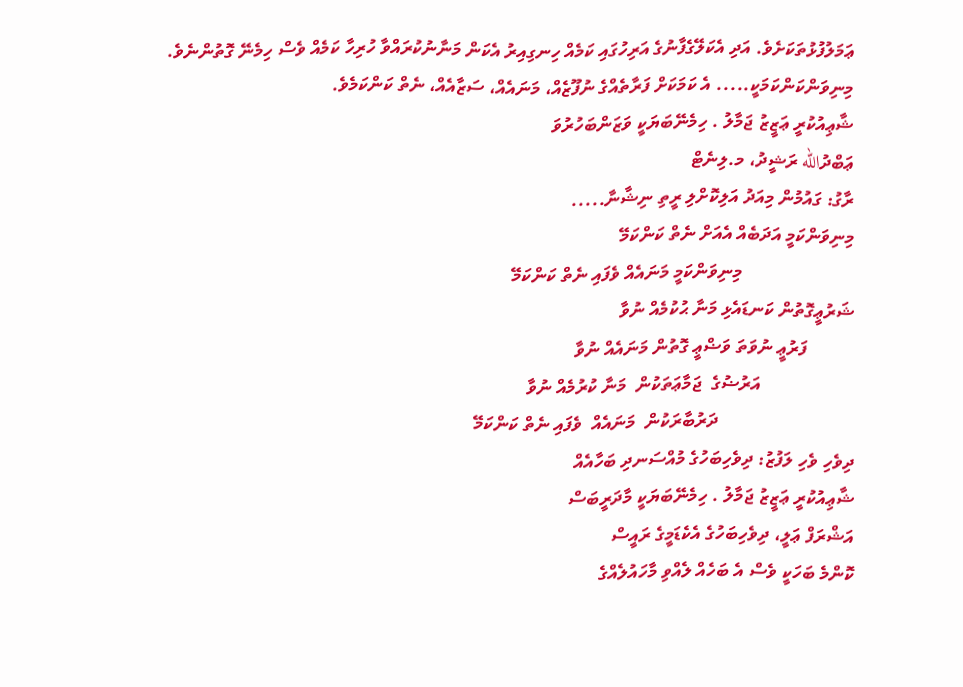ޢަމަލުފުޅުތަކަށެވެ. އަދި އެކަލޭގެފާނުގެ އަރިހުގައި ކަމެއް ހިނގިއިރު އެކަން މަނާނުކުރައްވާ ހުރިހާ ކަމެއް ވެސް ހިމެނޭ ގޮތުންނެވެ.
މިނިވަންކަންކަމަކީ..... އެ ކަމަކަށް ފަރާތެއްގެ ނުފޫޒެއް، މަނައެއް، ސަޒާއެއް، ނެތް ކަންކަމެވެ.
ޝާޢިއުކުރީ ޢަޒީޒު ޖަމާލު . ހިމެނޭބަޔަކީ ވަޒަންބަހުރުވަ
ޢަބްދުالله ރަޝީދު، މ.ލިނެޓް
ރާގު: ގައުމުން މިއަދު އަލިކޮށްލި ރީތި ނިޝާނާ.....
މިނިވަންކަމީ އަދަބެއް އެއަށް ނެތް ކަންކަމޭ
                        މިނިވަންކަމީ މަނައެއް ވެފައި ނެތް ކަންކަމޭ
ޝަރުޢީގޮތުން ކަނޑައެޅި މަނާ ޙުކުމެއް ނުވާ
          ފަރުޢީ ނުވަތަ ވަޟްޢީ ގޮތުން މަނައެއް ނުވާ
                    އަރުޟުގެ  ޖަމާޢަތަކުން  މަނާ ކުރުމެއް ނުވާ
                             ދަރުބާރަކުން  މަނައެއް  ވެފައި ނެތް ކަންކަމޭ
ދިވެހި ވެހި ލަފުޒު: ދިވެހިބަހުގެ މުއްސަނދި ބަހާއެއް
ޝާޢިއުކުރީ ޢަޒީޒު ޖަމާލު . ހިމެނޭބަޔަކީ މާދަރީބަސް
އަޝްރަފް ޢަލީ، ދިވެހިބަހުގެ އެކެޑަމީގެ ރައީސް
ކޮންމެ ބަހަކީ ވެސް އެ ބަހެއް ލެއްވި މާހައުލެއްގެ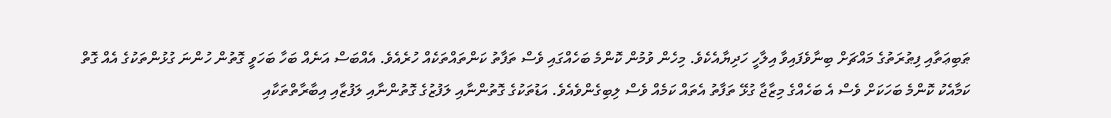ޠަބިޢަތާއި ފިޠުރަތުގެ މައްޗަށް ބިނާވެފައިވާ އިލާހީ ހަދިޔާއެކެވެ. މިހެން ވުމުން ކޮންމެ ބަހެއްގައި ވެސް ތަފާތު ކަންތައްތަކެއް ހުރެއެވެ. އެއްބަސް އަނެއް ބަހާ ބަހަވީ ގޮތުން ހުންނަ ގުޅުންތަކުގެ އެއް ގޮތް ކަމާއެކު ކޮންމެ ބަހަކަށް ވެސް އެ ބަހެއްގެ މިޒާޖާ ގުޅޭ ތަފާތު އެތައް ކަމެއް ވެސް ލިބިގެންވެއެވެ. އަޑުތަކުގެ ގޮތުންނާއި ލަފުޒުގެ ގޮތުންނާއި ލަފުޒާއި އިބާރާތްތަކާއި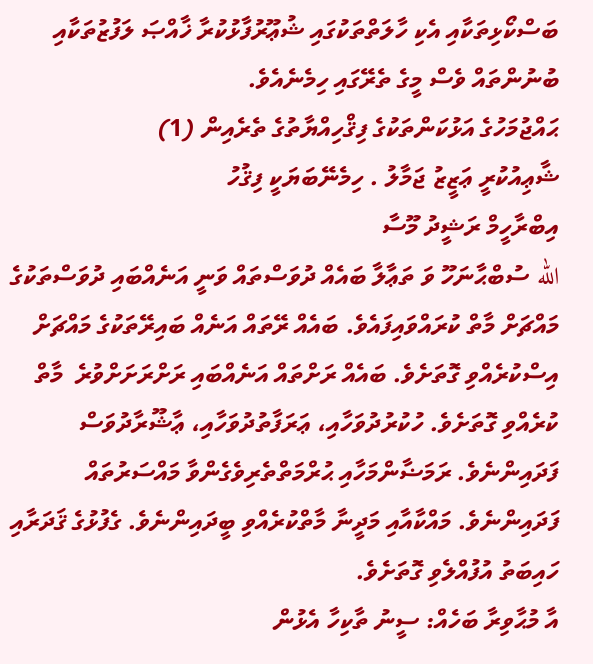ބަސްކޯޅިތަކާއި އެކި ހާލަތްތަކުގައި ޝުޢޫރުފާޅުކުރާ ޚާއްޞަ ލަފުޒުތަކާއި ބުނުންތައް ވެސް މީގެ ތެރޭގައި ހިމެނެއެވެ.
ޙައްޖުމަހުގެ އަޅުކަންތަކުގެ ފިޤްހިއްޔާތުގެ ތެރެއިން (1)
ޝާޢިއުކުރީ ޢަޒީޒު ޖަމާލު . ހިމެނޭބަޔަކީ ފިޤުހު
އިބްރާހީމް ރަޝީދު މޫސާ
الله ސުބްޙާނަހޫ ވަ ތަޢާލާ ބައެއް ދުވަސްތައް ވަނީ އަނެއްބައި ދުވަސްތަކުގެ މައްޗަށް މާތް ކުރައްވައިފައެވެ. ބައެއް ރޭތައް އަނެއް ބައިރޭތަކުގެ މައްޗަށް އިސްކުރެއްވި ގޮތަށެވެ. ބައެއް ރަށްތައް އަނެއްބައި ރަށްރަށަށްވުރެ  މާތް ކުރެއްވި ގޮތަށެވެ. ހުކުރުދުވަހާއި، ޢަރަފާތުދުވަހާއި، ޢާޝޫރާދުވަސް ފަދައިންނެވެ. ރަމަޟާންމަހާއި ޙުރްމަތްތެރިވެގެންވާ މައްސަރުތައް ފަދައިންނެވެ. މައްކާއާއި މަދީނާ މާތްކުރެއްވި ބީދައިންނެވެ. ގެފުޅުގެ ޤަދަރާއި ހައިބަތު އުފުއްލެވި ގޮތަށެވެ.
އާ މުޙާވިރާ ބަހެއް: ސީނު ތާކިހާ އެޅުން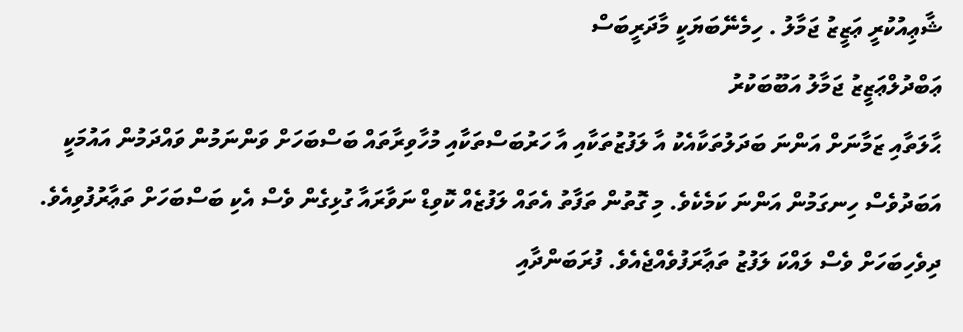ޝާޢިއުކުރީ ޢަޒީޒު ޖަމާލު . ހިމެނޭބަޔަކީ މާދަރީބަސް
ޢަބްދުލްޢަޒީޒު ޖަމާލު އަބޫބަކުރު
ޙާލަތާއި ޒަމާނަށް އަންނަ ބަދަލުތަކާއެކު އާ ލަފުޒުތަކާއި އާ ހަރުބަސްތަކާއި މުހާވިރާތައް ބަސްބަހަށް ވަންނަމުން ވައްދަމުން އައުމަކީ އަބަދުވެސް ހިނގަމުން އަންނަ ކަމެކެވެ. މި ގޮތުން ތަފާތު އެތައް ލަފުޒެއް ކޮވިޑް ނަވާރައާ ގުޅިގެން ވެސް އެކި ބަސްބަހަށް ތަޢާރުފުވިއެވެ. ދިވެހިބަހަށް ވެސް ލައްކަ ލަފުޒު ތަޢާރަފުވެއްޖެއެވެ. ފުރަބަންދާއި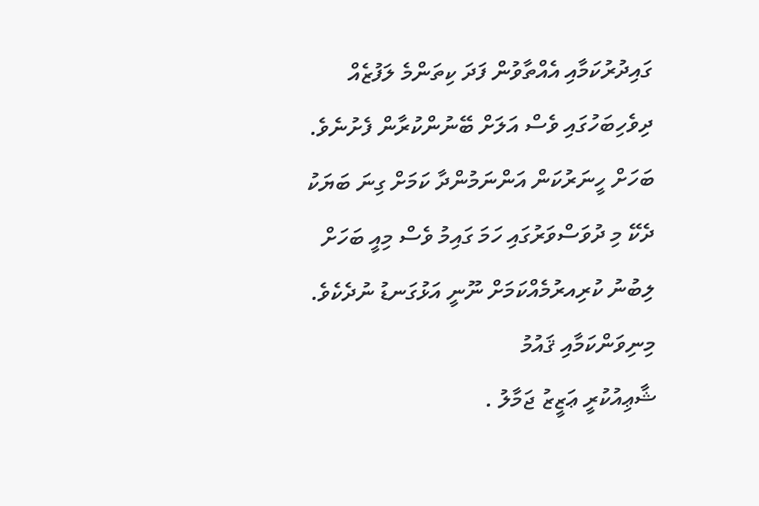ގައިދުރުކަމާއި އެއްތާވުން ފަދަ ކިތަންމެ ލަފުޒެއް ދިވެހިބަހުގައި ވެސް އަލަށް ބޭނުންކުރާން ފެށުނެވެ. ބަހަށް ހީނަރުކަން އަންނަމުންދާ ކަމަށް ގިނަ ބަޔަކު ދެކޭ މި ދުވަސްވަރުގައި ހަމަ ގައިމު ވެސް މިއީ ބަހަށް ލިބުނު ކުރިއރުމެއްކަމަށް ނޫނީ އަޅުގަނޑު ނުދެކެވެ.
މިނިވަންކަމާއި ޤައުމު
ޝާޢިއުކުރީ ޢަޒީޒު ޖަމާލު .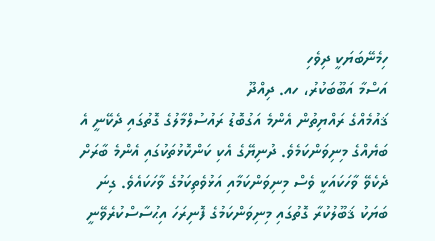ހިމެނޭބަޔަކީ ދިވެހި
އަސްމާ އަބޫބަކުރު، ހއ. ދިއްދޫ
ޤައުމެއްގެ ރައްޔިތުން އެންމެ އަގުބޮޑު ރައުސުލްމާލުގެ ގޮތުގައި ދެކޭނީ އެ ބަޔެއްގެ މިނިވަންކަމެވެ. ދުނިޔޭގެ އެކި ކަންކޮޅުތަކުގައި އެންމެ ބާރަށް ދެކެވޭ ވާހަކައަކީ ވެސް މިނިވަންކަމާއި އަޅުވެތިކަމުގެ ވާހަކައެވެ. ގިނަ ބަޔަކު ޤަބޫލުކުރާ ގޮތުގައި މިނިވަންކަމުގެ ފޮނިރަހަ އިޙުސާސްކުރެވޭނީ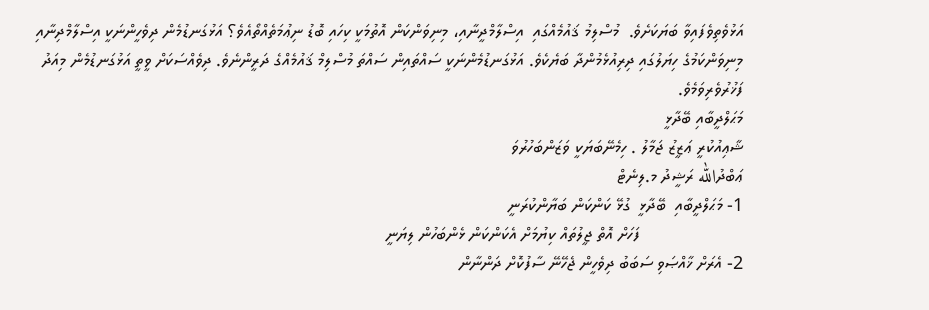އަޅުވެތިވެފައިވާ ބަޔަކަށެވެ.  މުސްލިމު ޤައުމެއްގައި  އިސްލާމްދީނާއި، މިނިވަންކަން އޮތުމަކީ ކިހައި ބޮޑު ނިޢުމަތެއްތޯއެވެ؟ އަޅުގަނޑުމެން ދިވެހީންނަކީ އިސްލާމްދިނާއި މިނިވަންކަމުގެ ހިޔަލުގައި ދިރިއުޅެމުންދާ ބަޔެކެވެ. އަޅުގަނޑުމެންނަކީ ސައްތައިން ސައްތަ މުސްލިމް ޤައުމެއްގެ ދަރީންނެވެ. ދިވެއްސަކަށް ވީތީ އަޅުގަނޑުމެން މިއަދު ފަޚުރުވެރިވަމެވެ.
މަޙަލްދީބާއި ބޭދާޅީ
ޝާޢިއުކުރީ ޢަޒީޒު ޖަމާލު . ހިމެނޭބަޔަކީ ވަޒަންބަހުރުވަ
ޢަބްދުالله ރަޝީދު މ.ލިނެޓް
1- މަޙަލްދީބާއި  ބޭދާޅީ  ގުޅޭ ކަންކަން ބަޔާންކުރަނީ
                      ފަހަށް އޮތް ޖީލުތައް ކިޔުމަށް އެކަންކަން ޅެންބަހުން ލިޔަނީ
2- އެރަށް ޚާއްޞަވި ސަބަބު ދިވެހީން ޖެހޭނޭ ސާފުކޮށް ދަންނާން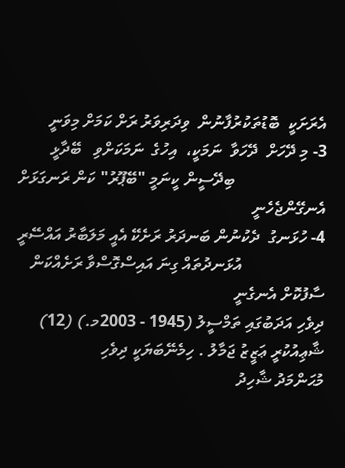އެރަށަކީ  ބޮޑުތަކުރުފާނުން  ވިދަރިވަރު ރަށް ކަމަށް މިވަނީ
3- މި ދޭހަށް  ދޭހަވާ  ނަމަކީ،  އިހުގެ  ނަމަކަށްވި   ބޭދާޅީ
                      ބިދޭސީން ކީނަމީ "ބޭޕޫރު" ކަން ރަނގަޅަށް އެނގޭންޖެހެނީ
4- ހުޅަނގު  ދެކުނުން ބަނދަރު ރަށެކޭ އެއީ މަލަބާރު އައްސޭރީ
                    އުޅަނދުތައް ގިނަ އައިސްގޮސްވާ ރަށެއްކަން ސާފުކޮށް އެނގެނީ
ދިވެހި އަދަބުގައި ތަމްސީލު (1945 - 2003މ.) (12)
ޝާޢިއުކުރީ ޢަޒީޒު ޖަމާލު . ހިމެނޭބަޔަކީ ދިވެހި
މުޙަންމަދު ޝާހިދު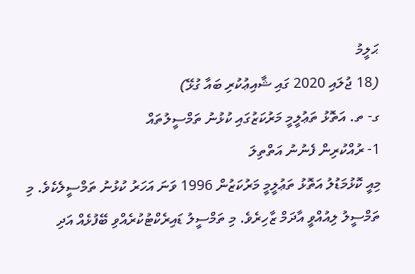ޙަލީމު
(18 ޖުލައި 2020 ގައި ޝާއިޢުކުރި ބައާ ގުޅޭ)
ގ- ތ. އަތޮޅު ތަޢުލީމީ މަރުކަޒުގައި ކުޅުނު ތަމްސީލުތައް
1- ރުއްކުރިން ފެނުނު އަތްތިލަ
މިއީ ކޮޅުމަޑުލު އަތޮޅު ތަޢުލީމީ މަރުކަޒުން 1996 ވަނަ އަހަރު ކުޅުނު ތަމްސީލެކެވެ. މި ތަމްސީލު ލިއުއްވީ އާދަމް ޒާހިރެވެ. މި ތަމްސީލު ޑައިރެކްޓުކުރެއްވި ބޭފުޅެއް އަދި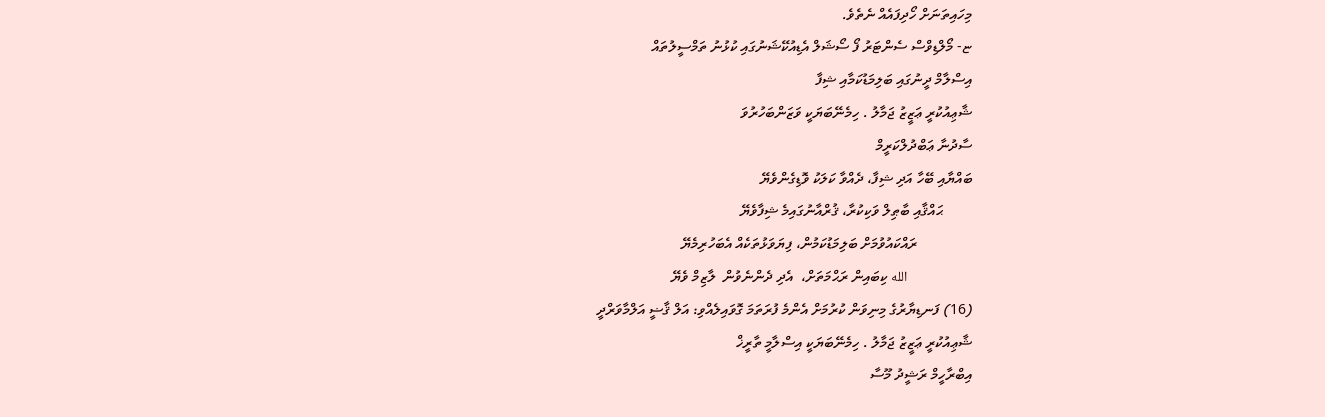މިހައިތަނަށް ހޯދިފައެއް ނެތެވެ.
ޏ- މޯލްޑިވްސް ސެންޓަރު ފޯ ސޯޝަލް އެޑިއުކޭޝަނުގައި ކުޅުނު ތަމްސީލުތައް
އިސްލާމް ދީނުގައި ބަލިމަޑުކަމާއި ޝިފާ
ޝާޢިއުކުރީ ޢަޒީޒު ޖަމާލު . ހިމެނޭބަޔަކީ ވަޒަންބަހުރުވަ
ސާދުނާ ޢަބްދުލްކަރީމް
ބައްޔާއި ބޭހާ އަދި ޝިފާ، ދެއްވާ ކަލަކު ވޮޑިގެންވެޔޭ
        ޙައްޤާއި ބާޠިލް ވަކިކުރާ، ޤުރްއާނުގައިމެ ޝިފާވެޔޭ
               ރައްކައުވުމަށް ބަލިމަޑުކަމުން، ފިޔަވަޅުތަކެއް އެބަހުރިމެޔޭ
                     الله ކިބައިން ރަޙްމަތަށް،  އެދި ދެންނެވުން  ލާޒިމް ވެޔޭ
(16) ފަނޑިޔާރުގެ މިނިވަން ކުރުމަށް އެންމެ ފުރަތަމަ ގޮވައިލެއްވި: އަލް ޤާޟީ އަލްމާވަރްދީ
ޝާޢިއުކުރީ ޢަޒީޒު ޖަމާލު . ހިމެނޭބަޔަކީ އިސްލާމީ ތާރީޚް
އިބްރާހީމް ރަޝީދު މޫސާ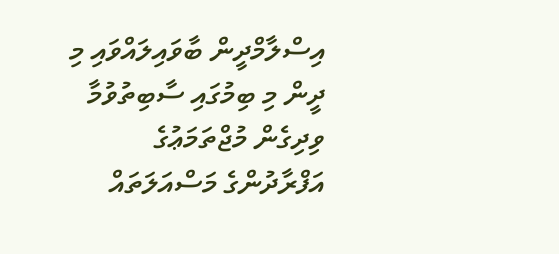އިސްލާމްދީން ބާވައިލައްވައި މި ދީން މި ބިމުގައި ސާބިތުވުމާ ވިދިގެން މުޖްތަމަޢުގެ އަފްރާދުންގެ މަސްއަލަތައް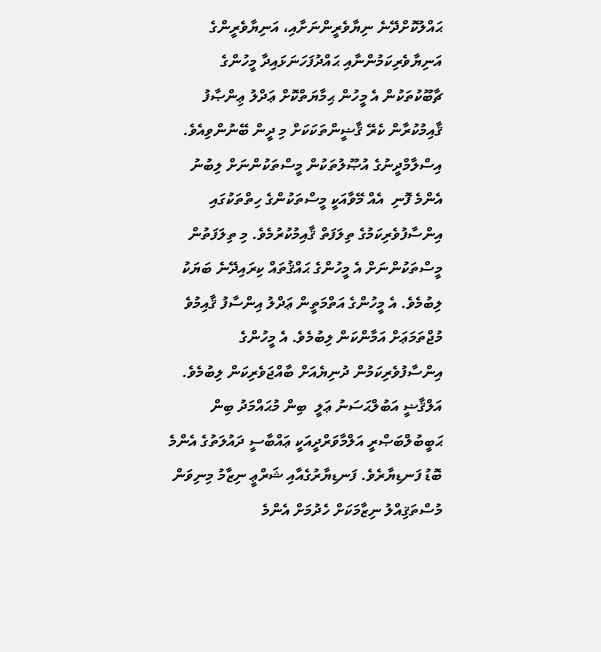ޙައްލުކޮށްދޭނެ ނިޔާވެރީންނަށާއި، އަނިޔާވެރީންގެ އަނިޔާވެރިކަމުންނާއި ޙައްދުފަހަނަޅައިދާ މީހުންގެ ޗާބޫކުތަކުން އެ މީހުން ޙިމާޔަތްކޮށް ޢަދްލު ޢިންޞާފު ޤާއިމުކުރާން ކެރޭ ޤާޟީންތަކަކަށް މި ދީން ބޭނުންވިއެވެ. އިސްލާމްދީނުގެ އުޞޫލުތަކުން މީސްތަކުންނަށް ލިބުނު  އެންމެ ފޮނި  އެއް މޭވާއަކީ މީސްތަކުންގެ ހިތްތަކުގައި އިންސާފުވެރިކަމުގެ ތިލަފަތް ޤާއިމުކުރުމެވެ. މި ތިލަފަތުން މީސްތަކުންނަށް އެ މީހުންގެ ޙައްޤުތައް ކިރައިދޭނެ ބަޔަކު ލިބުމެވެ. އެ މީހުންގެ އަތްމަތީން ޢަދްލު އިންސާފު ޤާއިމުވެ މުޖްތަމަޢަށް އަމާންކަން ލިބުމެވެ. އެ މީހުންގެ އިންސާފުވެރިކަމުން ދުނިޔެއަށް ބާއްޖަވެރިކަން ލިބުމެވެ.
އަލްޤާޟީ އަބުލްޙަސަނު ޢަލީ  ބިން މުޙައްމަދު ބިން ޙަބީބުލްބަޞްރީ އަލްމާވަރްދީއަކީ ޢައްބާސީ ދައުލަތުގެ އެންމެ ބޮޑު ފަނޑިޔާރެވެ. ފަނޑިޔާރުގެއާއި ޝަރްޢީ ނިޒާމު މިނިވަން މުސްތަޤިއްލު ނިޒާމަކަށް ހެދުމަށް އެންމެ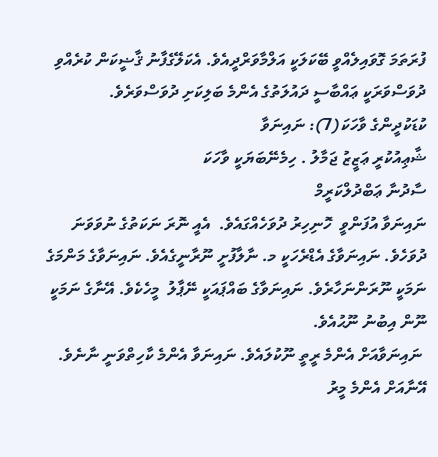ފުރަތަމަ ގޮވައިލެއްވީ ބޭކަލަކީ އަލްމާވަރްދީއެވެ. އެކަލޭގެފާނު ޤާޟީކަން ކުރެއްވި ދުވަސްވަރަކީ ޢައްބާސީ ދައުލަތުގެ އެންމެ ބަލިކަށި ދުވަސްވަރެވެ.
ކުޑަކުދީންގެ ވާހަކަ(7): ނައިނަވާ
ޝާޢިއުކުރީ ޢަޒީޒު ޖަމާލު . ހިމެނޭބަޔަކީ ވާހަކަ
ސާދުނާ ޢަބްދުލްކަރީމް
ނައިނަވާ އުފަންވީ  ހޮނިހިރު ދުވަހެއްގައެވެ.  އެއީ ނޮރަ ނަކަތުގެ ނުވަވަނަ ދުވަހެވެ. ނައިނަވާގެ އެޑްރެހަކީ މ. ނާލާފުށީ ނޫރާނީގެއެވެ. ނައިނަވާގެ މަންމަގެ ނަމަކީ ނޫރަންނަހާރެވެ. ނައިނަވާގެ ބައްޕައަކީ ނޭޕާލު  މީހެކެވެ. އޭނާގެ ނަމަކީ ނޫން އިބުނު ނޫޙުއެވެ.
 ނައިނަވާއަށް އެންމެ ރީތީ ނޫކުލައެވެ. ނައިނަވާ އެންމެ ކާހިތްވަނީ ނާނެވެ. އޭނާއަށް އެންމެ މީރު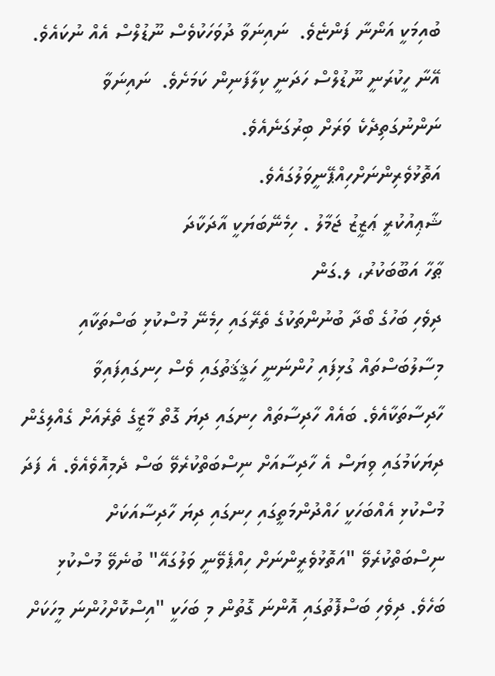ބުއިމަކީ އަނޯނާ ފަންޏެވެ.  ނައިނަވާ ދުވަހަކުވެސް ނޫޑުލްސް އެއް ނުކައެވެ. އޭނާ ހީކުރަނީ ނޫޑުލްސް ހަދަނީ ކިލާފަނިން ކަމަށެވެ.  ނައިނަވާ ނަންނުގަތިދެކެ ވަރަށް ބިރުގަނެއެވެ.
އަތޮޅުވެރިންނަށްހިއްޕޭނީވަލުގައެވެ.
ޝާޢިއުކުރީ ޢަޒީޒު ޖަމާލު . ހިމެނޭބަޔަކީ އާދަކާދަ
ޠާހާ އަބޫބަކުރު، ލ.ގަން
ދިވެހި ބަހުގެ ބޯދާ ބުނުންތަކުގެ ތެރޭގައި ހިމެނޭ މުސްކުޅި ބަސްތަކާއި މިސާލުބަސްތައް ގުޅިފައި ހުންނަނީ ހަޤީޤަތުގައި ވެސް ހިނގައިފައިވާ ހާދިސާތަކާއެވެ. ބައެއް ހާދިސާތައް ހިނގައި ދިޔަ ގޮތް މާޒީގެ ތެރެއަށް ގެއްލިގެން ދިޔަކަމުގައި ވިޔަސް އެ ހާދިސާއަށް ނިސްބަތްކުރެވޭ ބަސް ދެމިއޮވެއެވެ. އެ ފަދަ މުސްކުޅި އެއްބަހަކީ ހައްދުންމަތީގައި ހިނގައި ދިޔަ ހާދިސާއަކަށް ނިސްބަތްކުރެވޭ "އަތޮޅުވެރީންނަށް ހިއްޕެވޭނީ ވަލުގައޭ" ބުނެވޭ މުސްކުޅި ބަހެވެ. ދިވެހި ބަސްފޮތުގައި އޮންނަ ގޮތުން މި ބަހަކީ "އިސްކޮށްހުންނަ މީހަކަށް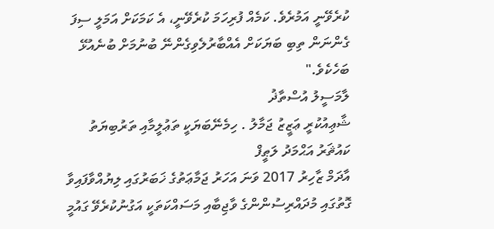ކުރެވޭނީ އަމުރެވެ. ކަމެއް ފުރިހަމަ ކުރެވޭނީ، އެ ކަމަކަށް އަމަލީ ސިފަ ގެންނަން ތިބި ބަޔަކަށް އެއްބާރުލެވިގެންނޭ ބުނުމަށް ބުނެއުޅޭ ބަހެކެވެ."
ލާމަސީލު އުސްތާޛު
ޝާޢިއުކުރީ ޢަޒީޒު ޖަމާލު . ހިމެނޭބަޔަކީ ތަޢުލީމާއި ތަރުބިޔަތު
ކައުޘަރު އަޙްމަދު ލަޠީފް
އާދަމް ޒާހިރު 2017 ވަނަ އަހަރު ޖަމާޢަތުގެ ޚަބަރުގައި ލިޔުއްވާފައިވާ ގޮތުގައި މުދައްރިސުންންގެ ވާޖިބާއި މަސައްކަތަކީ އަގުނުކުރެވޭ ގައުމީ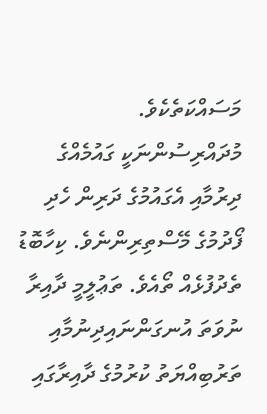މަސައްކަތެކެވެ. މުދައްރިސުންނަކީ ގައުމެއްގެ ދިރުމާއި އެގައުމުގެ ދަރިން ހެދި ފޯދުމުގެ މޭސްތިރިންނެވެ. ކިހާބޮޑު ތެދުފުޅެއް ތޯއެވެ. ތަޢުލީމީ ދާއިރާ ނުވަތަ އުނގަންނައިދިނުމާއި ތަރުބިއްޔަތު ކުރުމުގެ ދާއިރާގައި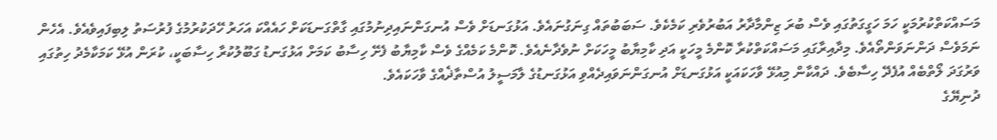މަސައްކަތްކުރުމަކީ ހަމަ ހަގީގަތުގައި ވެސް ބުރަ ޒިންމާދާރު އަބުރުވެރި ކަމެކެވެ. ސަބަބުތައް ގިނަގުނައެވެ. އަޅުގަނޑަށް ވެސް އުނގަންނައިދިނުމުގައި ގާތްގަނޑަކަށް ހައެއްކަ އަހަރު ހޭދަކުރުމުގެ ފުރުސަތު ލިބިފައިވެއެވެ. އެހެން ނަމަވެސް ދަންނަވަންތޯއެވެ. މިދާއިރާގައި މަސައްކަތްކުރާ ކޮންމެ މީހަކީ އަދި ކާމިޔާބު މީހަކަށް ނުވެދާނެއެވެ. ކޮންމެ ކަމެއްގެ ވެސް ކާމިޔާބު ފެށޭ ހިސާބު ކަމަށް އަޅުގަނޑު ގަބޫލުކުރާ ހިސާބަކީ، ކުރަން އުޅޭ ކަމަކާމެދު ހިތުގައި ވަރުގަދަ ލޯތްބެއް އުފެދޭ ހިސާބެވެ. ދައްކާން މިއުޅޭ ވާހަކައަކީ އަޅުގަނޑަށް އުނގަންނަވައިދެއްވި އަޅުގަނޑުގެ ލާމަސީލު އުސްތާޛެއްގެ ވާހަކައެވެ.
ދުނިޔޭގެ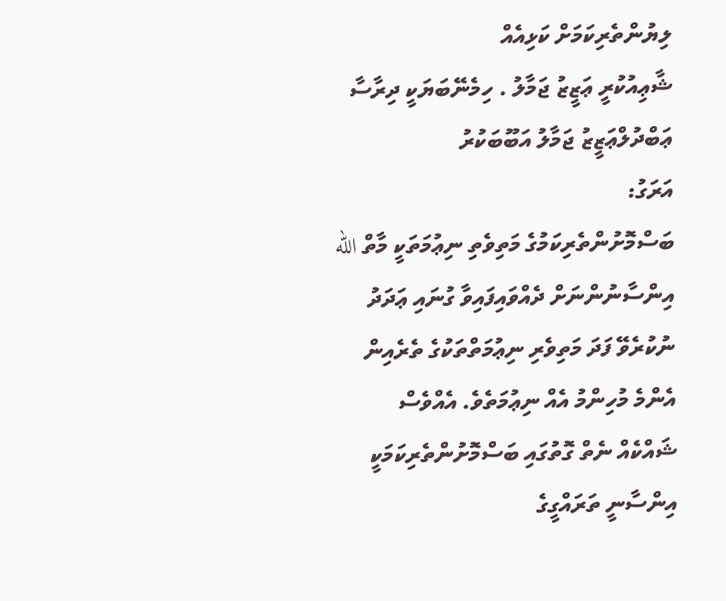ލިޔުންތެރިކަމަށް ކަޅިއެއް
ޝާޢިއުކުރީ ޢަޒީޒު ޖަމާލު . ހިމެނޭބަޔަކީ ދިރާސާ
ޢަބްދުލްޢަޒީޒު ޖަމާލު އަބޫބަކުރު
އަރަގު:
ބަސްމޮށުންތެރިކަމުގެ މަތިވެތި ނިޢުމަތަކީ މާތް الله އިންސާނުންނަށް ދެއްވައިފައިވާ ގުނައި ޢަދަދު ނުކުރެވޭ ފަދަ މަތިވެރި ނިޢުމަތްތަކުގެ ތެރެއިން އެންމެ މުހިންމު އެއް ނިޢުމަތެވެ. އެއްވެސް ޝައްކެއް ނެތް ގޮތުގައި ބަސްމޮށުންތެރިކަމަކީ އިންސާނީ ތަރައްގީގެ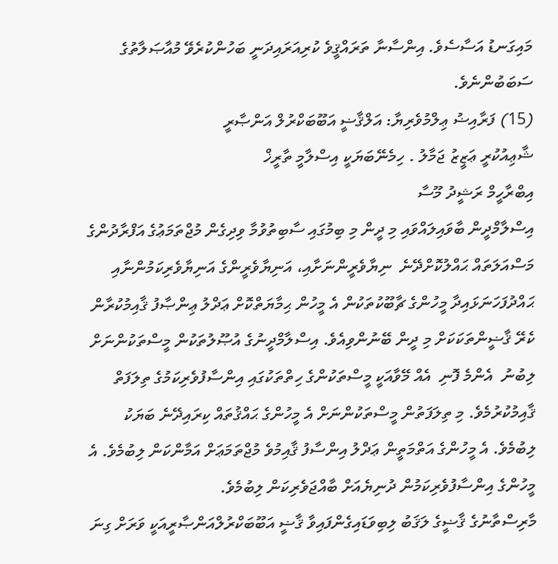މައިގަނޑު އަސާސެވެ. އިންސާނާ ތަރައްޤީވެ ކުރިއަރައިދަނީ ބަހުންކުރެވޭ މުއާޞަލާތުގެ ސަބަބުންނެވެ.
(15) ފަރާއިޟު ޢިލްމުވެރިޔާ: އަލްޤާޟީ އަބޫބަކްރުލް އަންޞާރީ
ޝާޢިއުކުރީ ޢަޒީޒު ޖަމާލު . ހިމެނޭބަޔަކީ އިސްލާމީ ތާރީޚް
އިބްރާހީމް ރަޝީދު މޫސާ
އިސްލާމްދީން ބާވައިލައްވައި މި ދީން މި ބިމުގައި ސާބިތުވުމާ ވިދިގެން މުޖްތަމަޢުގެ އަފްރާދުންގެ މަސްއަލަތައް ޙައްލުކޮށްދޭނެ  ނިޔާވެރީންނަށާއި، އަނިޔާވެރީންގެ އަނިޔާވެރިކަމުންނާއި  ޙައްދުފަހަނަޅައިދާ މީހުންގެ ޗާބޫކުތަކުން އެ މީހުން ޙިމާޔަތްކޮށް ޢަދްލު ޢިންޞާފު ޤާއިމުކުރާން ކެރޭ ޤާޟީންތަކަކަށް މި ދީން ބޭނުންވިއެވެ. އިސްލާމްދީނުގެ އުޞޫލުތަކުން މީސްތަކުންނަށް ލިބުނު  އެންމެ ފޮނި  އެއް މޭވާއަކީ މީސްތަކުންގެ ހިތްތަކުގައި އިންސާފުވެރިކަމުގެ ތިލަފަތް ޤާއިމުކުރުމެވެ. މި ތިލަފަތުން މީސްތަކުންނަށް އެ މީހުންގެ ޙައްޤުތައް ކިރައިދޭނެ ބަޔަކު ލިބުމެވެ. އެ މީހުންގެ އަތްމަތީން ޢަދްލު އިންސާފު ޤާއިމުވެ މުޖްތަމަޢަށް އަމާންކަން ލިބުމެވެ. އެ މީހުންގެ އިންސާފުވެރިކަމުން ދުނިޔެއަށް ބާއްޖަވެރިކަން ލިބުމެވެ.
މާރިސްތާނުގެ ޤާޟީގެ ލަޤަބު ލިބިވަޑައިގެންފައިވާ ޤާޟީ އަބޫބަކްރުލްއަންޞާރީއަކީ ވަރަށް ގިނަ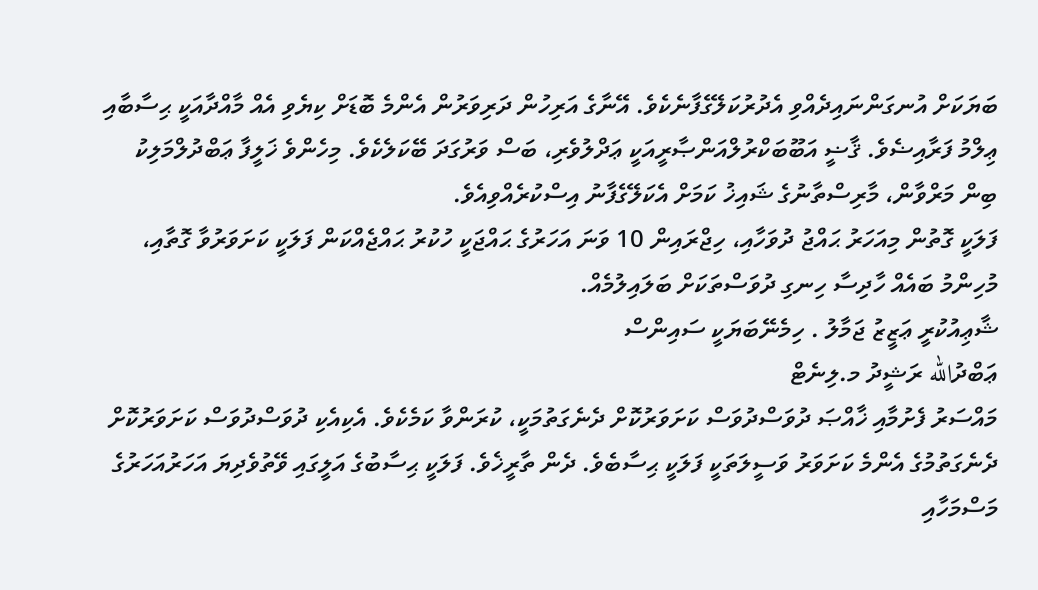ބަޔަކަށް އުނގަންނައިދެއްވި އެދުރުކަލޭގެފާނެކެވެ. އޭނާގެ އަރިހުން ދަރިވަރުން އެންމެ ބޮޑަށް ކިޔެވި އެއް މާއްދާއަކީ ޙިސާބާއި ޢިލްމު ފަރާއިޟެވެ. ޤާޟީ އަބޫބަކްރުލްއަންޞާރީއަކީ ޢަދްލުވެރި، ބަސް ވަރުގަދަ ބޭކަލެކެވެ. މިހެންވެ ޚަލީފާ ޢަބްދުލްމަލިކު ބިން މަރްވާން، މާރިސްތާނުގެ ޝައިޚު ކަމަށް އެކަލޭގެފާނު އިސްކުރެއްވިއެވެ.
ފަލަކީ ގޮތުން މިއަހަރު ޙައްޖު ދުވަހާއި، ހިޖްރައިން 10 ވަނަ އަހަރުގެ ޙައްޖަކީ ހުކުރު ޙައްޖެއްކަން ފަލަކީ ކަށަވަރުވާ ގޮތާއި، މުހިންމު ބައެއް ހާދިސާ ހިނގި ދުވަސްތަކަށް ބަލައިލުމެއް.
ޝާޢިއުކުރީ ޢަޒީޒު ޖަމާލު . ހިމެނޭބަޔަކީ ސައިންސް
ޢަބްދުالله ރަޝީދު މ.ލިނެޓް
މައްސަރު ފެށުމާއި ޚާއްޞަ ދުވަސްދުވަސް ކަށަވަރުކޮށް ދެނެގަތުމަކީ، ކުރަންވާ ކަމެކެވެ. އެކިއެކި ދުވަސްދުވަސް ކަށަވަރުކޮށް ދެނެގަތުމުގެ އެންމެ ކަށަވަރު ވަސީލަތަކީ ފަލަކީ ޙިސާބެވެ. ދެން ތާރީޚެވެ. ފަލަކީ ޙިސާބުގެ އަލީގައި ވޭތުވެދިޔަ އަހަރުއަހަރުގެ މަސްމަހާއި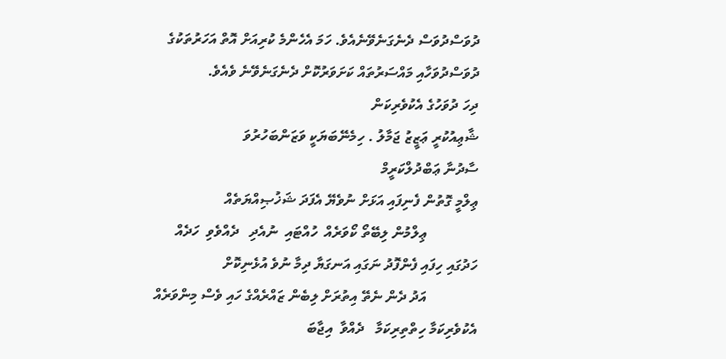ދުވަސްދުވަސް ދެނެގަނެވޭނެއެވެ. ހަމަ އެހެންމެ ކުރިއަށް އޮތް އަހަރުތަކުގެ ދުވަސްދުވަހާއި މައްސަރުތައް ކަށަވަރުކޮށް ދެނެގަނެވޭނެ ވެއެވެ.
ދިހަ ދުވަހުގެ އެކުވެރިކަން
ޝާޢިއުކުރީ ޢަޒީޒު ޖަމާލު . ހިމެނޭބަޔަކީ ވަޒަންބަހުރުވަ
ސާދުނާ ޢަބްދުލްކަރީމް
ޢިލްމީ ގޮތުން ފެނިފައި އަޅަށް ނުވެޔޭ އެފަދަ ޝަޚުޞިއްޔަތެއް
              ޢިލްމުން ލިބޭތޯ ކޯވަރެއް  ހުއްޓައި  ނުއެދި   ދެއްވެވި  ހަދެއް
ހަދުގައި ހިފައި ފެންފޮދު ނަގައި އަނގަޔާ ދިމާ ނުވެ އުޅެނިކޮށް
              އަދު ދެން ނެތޭ އިތުރަށް ލިބެން ޒައްރެއްގެ ހައި ވެސް މިންވަރެއް
އެކުވެރިކަމާ ހިތްތިރިކަމާ   ދެއްވާ  އިޖާބަ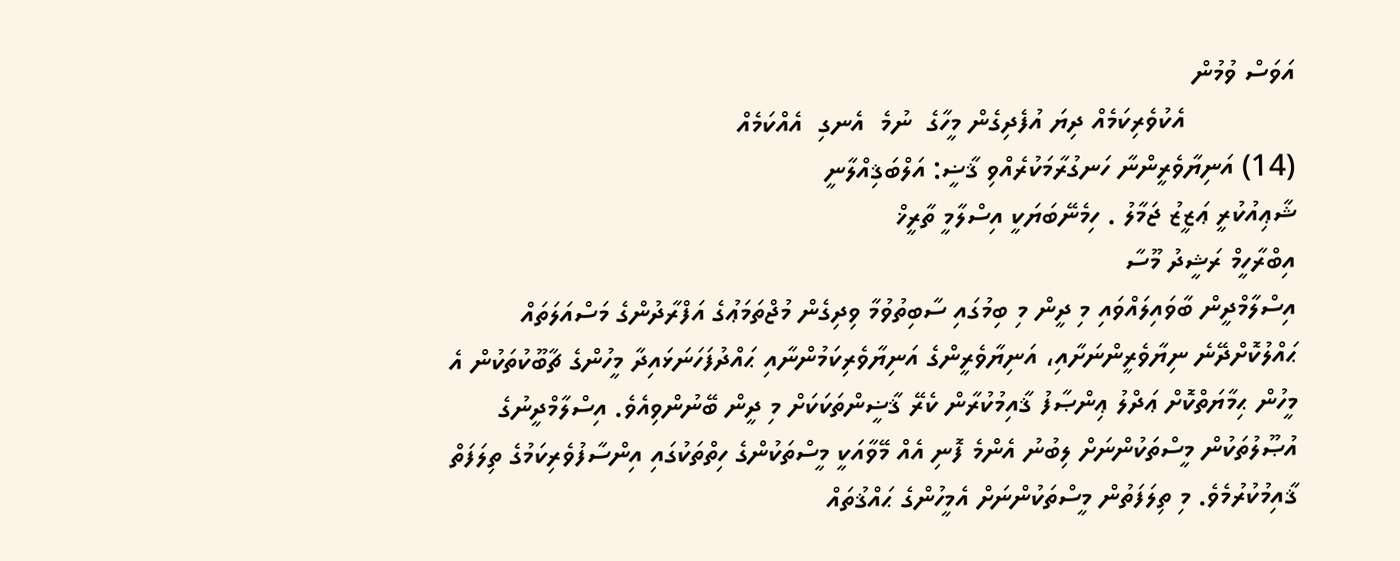އަވަސް ވުމުން
              އެކުވެރިކަމެއް ދިޔަ އުފެދިގެން މީހާގެ  ނުމެ  އެނގި  އެއްކަމެއް
(14) އަނިޔާވެރީންނާ ހަނގުރާމަކުރެއްވި ޤާޟީ: އަލްބަޤިއްލާނީ
ޝާޢިއުކުރީ ޢަޒީޒު ޖަމާލު . ހިމެނޭބަޔަކީ އިސްލާމީ ތާރީޚް
އިބްރާހީމް ރަޝީދު މޫސާ
އިސްލާމްދީން ބާވައިލައްވައި މި ދީން މި ބިމުގައި ސާބިތުވުމާ ވިދިގެން މުޖްތަމަޢުގެ އަފްރާދުންގެ މަސްއަލަތައް ޙައްލުކޮށްދޭނެ ނިޔާވެރީންނަށާއި، އަނިޔާވެރީންގެ އަނިޔާވެރިކަމުންނާއި ޙައްދުފަހަނަޅައިދާ މީހުންގެ ޗާބޫކުތަކުން އެ މީހުން ޙިމާޔަތްކޮށް ޢަދްލު ޢިންޞާފު ޤާއިމުކުރާން ކެރޭ ޤާޟީންތަކަކަށް މި ދީން ބޭނުންވިއެވެ. އިސްލާމްދީނުގެ އުޞޫލުތަކުން މީސްތަކުންނަށް ލިބުނު އެންމެ ފޮނި އެއް މޭވާއަކީ މީސްތަކުންގެ ހިތްތަކުގައި އިންސާފުވެރިކަމުގެ ތިލަފަތް ޤާއިމުކުރުމެވެ. މި ތިލަފަތުން މީސްތަކުންނަށް އެމީހުންގެ ޙައްޤުތައް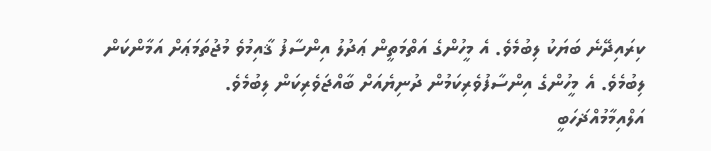ކިރައިދޭނެ ބަޔަކު ލިބުމެވެ. އެ މީހުންގެ އަތްމަތީން ޢަދުލު އިންސާފު ޤާއިމުވެ މުޖުތަމަޢަށް އަމާންކަން ލިބުމެވެ. އެ މީހުންގެ އިންސާފުވެރިކަމުން ދުނިޔެއަށް ބާއްޖަވެރިކަން ލިބުމެވެ.
އަލްއިމާމުއްޛަހަބީ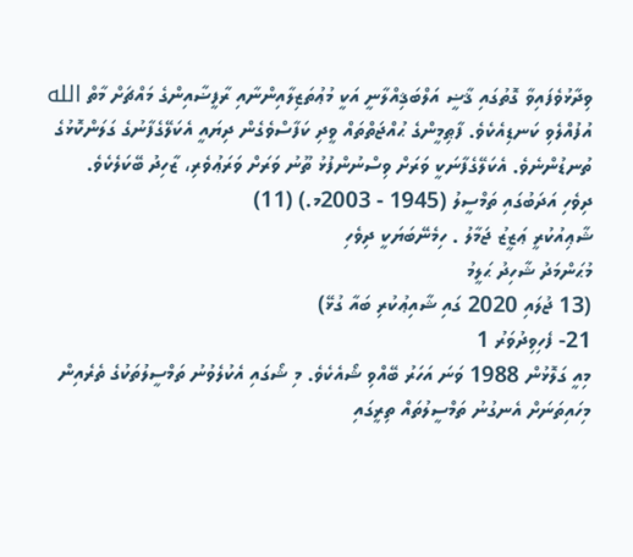ވިދާޅުވެފައިވާ ގޮތުގައި ޤާޟީ އަލްބަޤިއްލާނީ އަކީ މުޢުތަޒިލާއިންނާއި ރާފީޟާއިންގެ މައްޗަށް މާތް الله އުފުއްލެވި ކަނޑިއެކެވެ. ފާޠިމީންގެ ޙުއްޖަތްތައް ވީދި ކަފާސްވެގެން ދިޔައީ އެކަލޭގެފާނުގެ ގަލަންކޮޅުގެ ތުނޑުންނެވެ. އެކަލޭގެފާނަކީ ވަރަށް ވިސްނުންފުޅު ތޫނު ވަރަށް ވަރަޢުވެރި، ޒާހިދު ބޭކަލެކެވެ.
ދިވެހި އަދަބުގައި ތަމްސީލު (1945 - 2003މ.) (11)
ޝާޢިއުކުރީ ޢަޒީޒު ޖަމާލު . ހިމެނޭބަޔަކީ ދިވެހި
މުޙަންމަދު ޝާހިދު ޙަލީމު
(13 ޖުލައި 2020 ގައި ޝާއިޢުކުރި ބައާ ގުޅޭ)
21- ފެހިވިދުވަރު 1
މިއީ ގަލޮޅުން 1988 ވަނަ އަހަރު ބޭއްވި ޝޯއެކެވެ. މި ޝޯގައި އެކުލެވުނު ތަމްސީލުތަކުގެ ތެރެއިން މިހައިތަނަށް އެނގުނު ތަމްސީލުތައް ތިރީގައި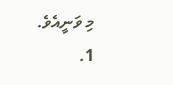މި ވަނީއެވެ.
1.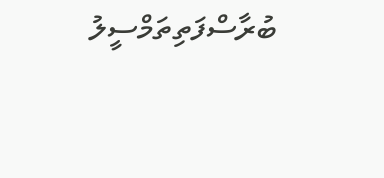ބުރާސްފަތިތަމްސީލު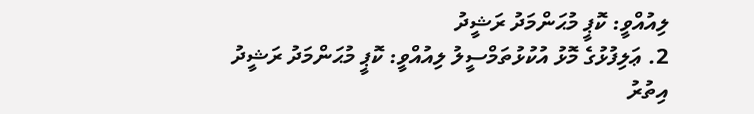ލިއުއްވީ: ކޮޕީ މުޙަންމަދު ރަޝީދު
2. ޢަލިފުޅުގެ މޮޅު އުކުޅުތަމްސީލު ލިއުއްވީ: ކޮޕީ މުޙަންމަދު ރަޝީދު
އިތުރު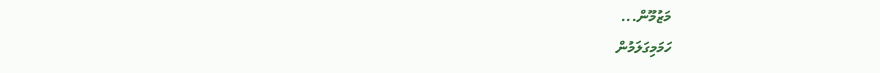މަޒުމޫން...
ހަމަމިގަލަމުން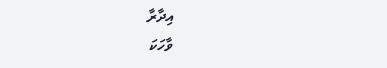އިދާރާ
ވާހަކަ